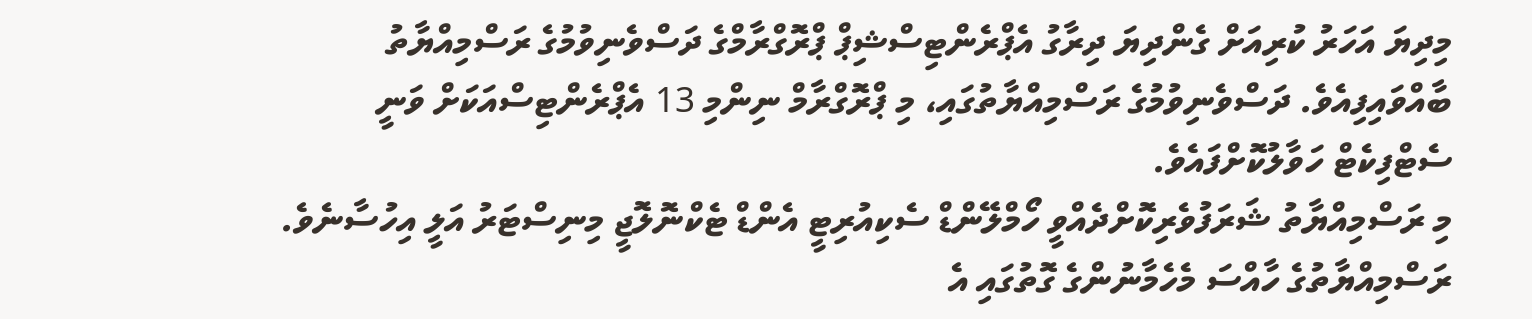މިދިޔަ އަހަރު ކުރިއަށް ގެންދިޔަ ދިރާގު އެޕްރެންޓިސްޝިޕް ޕްރޮގްރާމްގެ ދަސްވެނިވުމުގެ ރަސްމިއްޔާތު ބާއްވައިފިއެވެ. ދަސްވެނިވުމުގެ ރަސްމިއްޔާތުގައި، މި ޕްރޮގްރާމް ނިންމި 13 އެޕްރެންޓިސްއަކަށް ވަނީ ސެޓްފިކެޓް ހަވާލުކޮށްފައެވެ.
މި ރަސްމިއްޔާތު ޝަރަފުވެރިކޮށްދެއްވީ ހޯމްލޭންޑް ސެކިއުރިޓީ އެންޑް ޓެކްނޮލޮޖީ މިނިސްޓަރު އަލީ އިހުސާނެވެ. ރަސްމިއްޔާތުގެ ހާއްސަ މެހެމާނުންގެ ގޮތުގައި އެ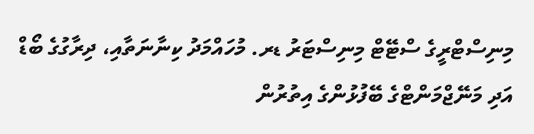މިނިސްޓްރީގެ ސްޓޭޓް މިނިސްޓަރު ޑރ. މުހައްމަދު ކިނާނަތާއި، ދިރާގުގެ ބޯޑް އަދި މަނޭޖްމަންޓްގެ ބޭފުޅުންގެ އިތުރުން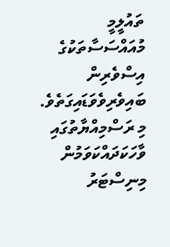ތައުލީމީ މުއައްސަސާތަކުގެ އިސްވެރިން ބައިވެރިވެވަޑައިގަތެވެ.
މި ރަސްމިއްޔާތުގައި ވާހަކަދައްކަވަމުން މިނިސްޓަރު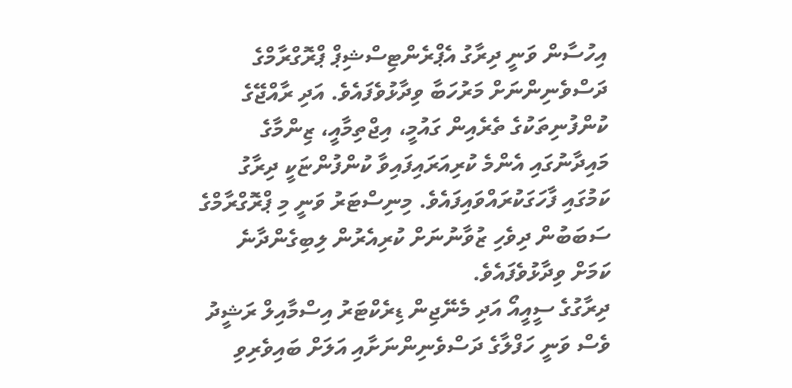އިހުސާން ވަނީ ދިރާގު އެޕްރެންޓިސްޝިޕް ޕްރޮގްރާމްގެ ދަސްވެނިންނަށް މަރުހަބާ ވިދާޅުވެފައެވެ. އަދި ރާއްޖޭގެ ކުންފުނިތަކުގެ ތެރެއިން ގައުމީ، އިޖްތިމާއީ، ޒިންމާގެ މައިދާނުގައި އެންމެ ކުރިއަރައިފައިވާ ކުންފުންޏަކީ ދިރާގު ކަމުގައި ފާހަގަކުރައްވައިފައެވެ. މިނިސްޓަރު ވަނީ މި ޕްރޮގްރާމްގެ ސަބަބުން ދިވެހި ޒުވާނުނަށް ކުރިއެރުން ލިބިގެންދާނެ ކަމަށް ވިދާޅުވެފައެވެ.
ދިރާގުގެ ސީއީއޯ އަދި މެނޭޖިން ޑިރެކްޓަރު އިސްމާއިލް ރަޝީދު ވެސް ވަނީ ހަފްލާގެ ދަސްވެނިންނަށާއި އަލަށް ބައިވެރިވި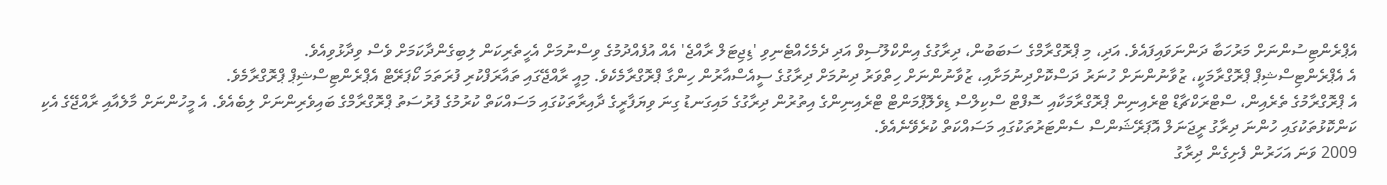އެޕްރެންޓިސުންނަށް މަރުހަބާ ދަންނަވައިފައެވެ. އަދި، މި ޕްރޮގްރާމްގެ ސަބަބުން، ދިރާގުގެ އިންކްލޫސިވް އަދި ދެމެހެއްޓެނިވި 'ޑިޖިޓަލް ރާއްޖެ' އެއް އުފެއްދުމުގެ ވިސްނުމަށް އެހީތެރިކަން ލިބިގެންދާކަމަށް ވެސް ވިދާޅުވިއެވެ.
އެ އެޕްރެންޓިސްޝިޕް ޕްރޮގްރާމަކީ، ޒުވާނުންނަށް ހުނަރު ދަސްކޮށްދިނުމަށާއި، ޒުވާނުންނަށް ހިތްވަރު ދިނުމަށް ދިރާގުގެ ސީއެސްއާރުން ހިންގާ ޕްރޮގްރާމެކެވެ. މިއީ ރާއްޖޭގައި ތައާރަފްކުރި ފުރަތަމަ ކޯޕަރޭޓް އެޕްރެންޓިސްޝިޕް ޕްރޮގްރާމެވެ.
އެ ޕްރޮގްރާމުގެ ތެރެއިން، ސްޓްރަކްޗާޑް ޓްރެއިނިން ޕްރޮގްރާމަކާއި ސޮފްޓް ސްކިލްސް ޑިވެލޮޕްމަންޓް ޓްރެއިނިންގެ އިތުރުން ދިރާގުގެ މައިގަނޑު ގިނަ ވިޔަފާރީގެ ދާއިރާތަކުގައި މަސައްކަތް ކުރުމުގެ ފުރުސަތު ޕްރޮގްރާމްގެ ބައިވެރިންނަށް ލިބެއެވެ. އެ މީހުންނަށް މާލެއާއި ރާއްޖޭގެ އެކި ކަންކޮޅުތަކުގައި ހުންނަ ދިރާގު ރީޖަނަލް އޮޕަރޭޝަންސް ސެންޓަރުތަކުގައި މަސައްކަތް ކުރެވޭނެއެވެ.
2009 ވަނަ އަހަރުން ފެށިގެން ދިރާގު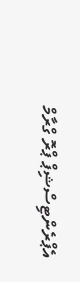އެޕްރެންޓިސްޝިޕް ޕްރޮ ގްރާމް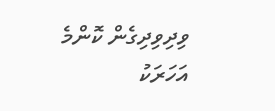ވިދިވިދިގެން ކޮންމެ އަހަރަކު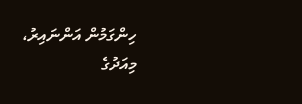ހިންގަމުން އަންނައިރު، މިއަދުގެ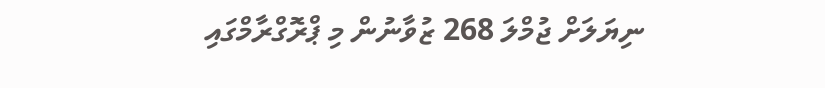ނިޔަލަށް ޖުމްލަ 268 ޒުވާނުން މި ޕްރޮގްރާމްގައި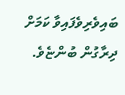ބައިވެރިވެފައިވާ ކަމަށް ދިރާގުން ބުންޏެވެ.